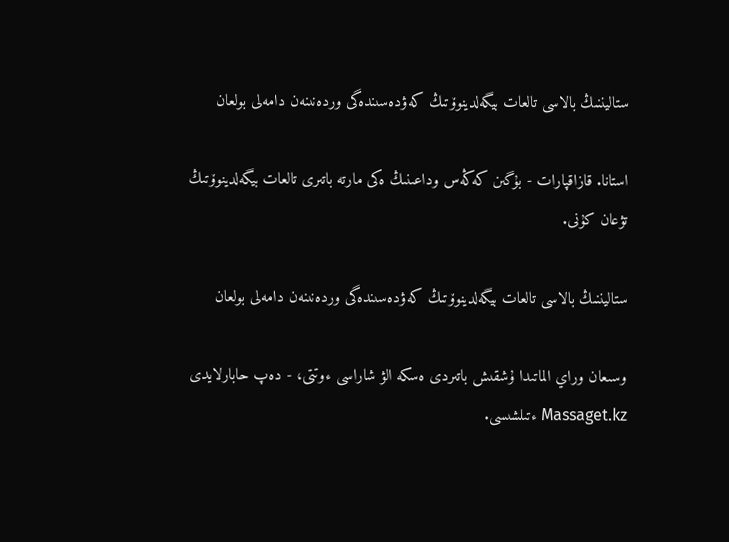ستاليننىڭ بالاسى تالعات بيگەلدينوۆتىڭ كەۋدەسىندەگى وردەنىنەن دامەلى بولعان

استانا. قازاقپارات - بۇگىن كەڭەس وداعىنىڭ ەكى مارتە باتىرى تالعات بيگەلدينوۆتىڭ تۋعان كۇنى.

ستاليننىڭ بالاسى تالعات بيگەلدينوۆتىڭ كەۋدەسىندەگى وردەنىنەن دامەلى بولعان

وسىعان وراي الماتىدا ۇشقىش باتىردى ەسكە الۋ شاراسى ءوتتى، - دەپ حابارلايدى Massaget.kz ءتىلشىسى.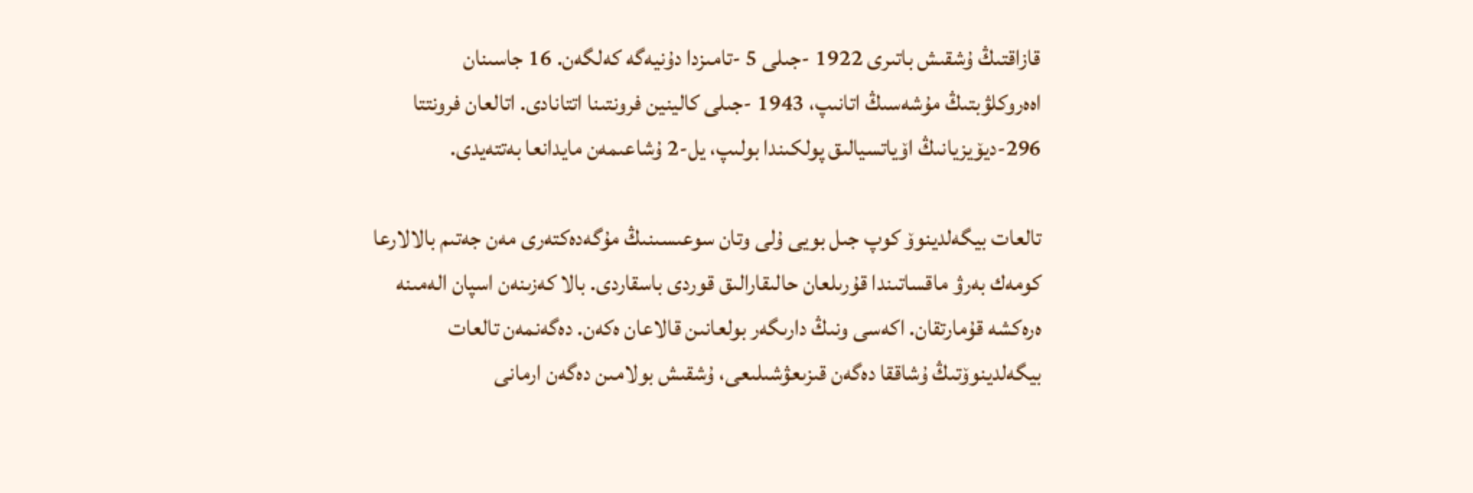قازاقتىڭ ۇشقىش باتىرى 1922 -جىلى 5 -تامىزدا دۇنيەگە كەلگەن. 16 جاسىنان اەەروكلۋبتىڭ مۇشەسىڭ اتانىپ، 1943 -جىلى كالينين فرونتىنا اتتانادى. اتالعان فرونتتا 296-ديۆيزيانىڭ اۆياتسيالىق پولكىندا بولىپ، يل-2 ۇشاعىمەن مايدانعا بەتتەيدى.

تالعات بيگەلدينوۆ كوپ جىل بويى ۇلى وتان سوعىسىنىڭ مۇگەدەكتەرى مەن جەتىم بالالارعا كومەك بەرۋ ماقساتىندا قۇرىلعان حالىقارالىق قوردى باسقاردى. بالا كەزىنەن اسپان الەمىنە ەرەكشە قۇمارتقان. اكەسى ونىڭ دارىگەر بولعانىن قالاعان ەكەن. دەگەنمەن تالعات بيگەلدينوۆتىڭ ۇشاققا دەگەن قىزىعۋشىلىعى، ۇشقىش بولامىن دەگەن ارمانى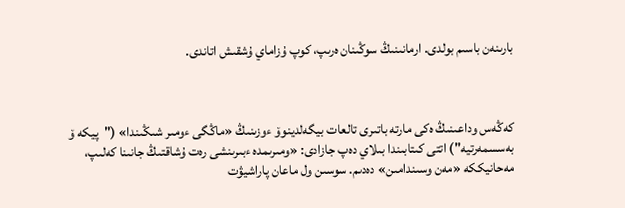بارىنەن باسىم بولدى. ارمانىنىڭ سوڭىنان ەرىپ، كوپ ۇزاماي ۇشقىش اتاندى.



كەڭەس وداعىنىڭ ەكى مارتە باتىرى تالعات بيگەلدينوۆ ءوزىنىڭ «ماڭگى ءومىر شىڭىندا» ("پيكە ۆ بەسسمەرتيە") اتتى كىتابىندا بىلاي دەپ جازادى: «ومىرىمدە ءبىرىنشى رەت ۇشاقتىڭ جانىنا كەلىپ، مەحانيككە «مەن وسىندامىن» دەدىم. سوسىن ول ماعان پاراشيۋت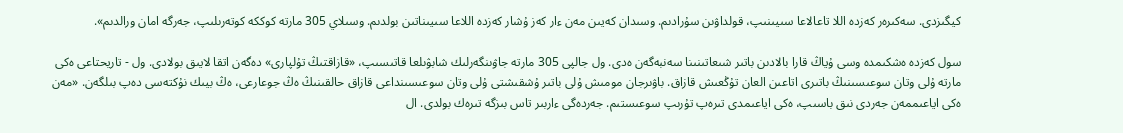كيگىزدى. سەكىرەر كەزدە اللا تاعالاعا سىيىنىپ، قولداۋىن سۇرادىم. وسىدان كەيىن مەن ءار كەز ۇشار كەزدە اللاعا سىيىناتىن بولدىم. وسىلاي 305 مارتە كوككە كوتەرىلىپ، جەرگە امان ورالدىم».

سول كەزدە ەشكىمدە وسى ۇياڭ قارا بالادىن باتىر شىعاتىنىنا سەنبەگەن ەدى. ول جالپى 305 مارتە جاۋىنگەرلىك شابۋىلعا قاتىسىپ، «قازاقتىڭ تۇلپارى» دەگەن اتقا لايىق بولادى. ول - تاريحتاعى ەكى مارتە ۇلى وتان سوعىسىنىڭ باتىرى اتاعىن العان تۇڭعىش قازاق. باۋىرجان مومىش ۇلى باتىر ۇشقىشتى ۇلى وتان سوعىسىنداعى قازاق حالقىنىڭ ەڭ جوعارعى، ەڭ بيىك نۇكتەسى دەپ بىلگەن. «مەن ەكى اياعىممەن جەردى نىق باسىپ، ەكى اياعىمدى تىرەپ تۇرىپ سوعىستىم. جەردەگى ءاربىر تاس بىزگە تىرەك بولدى. ال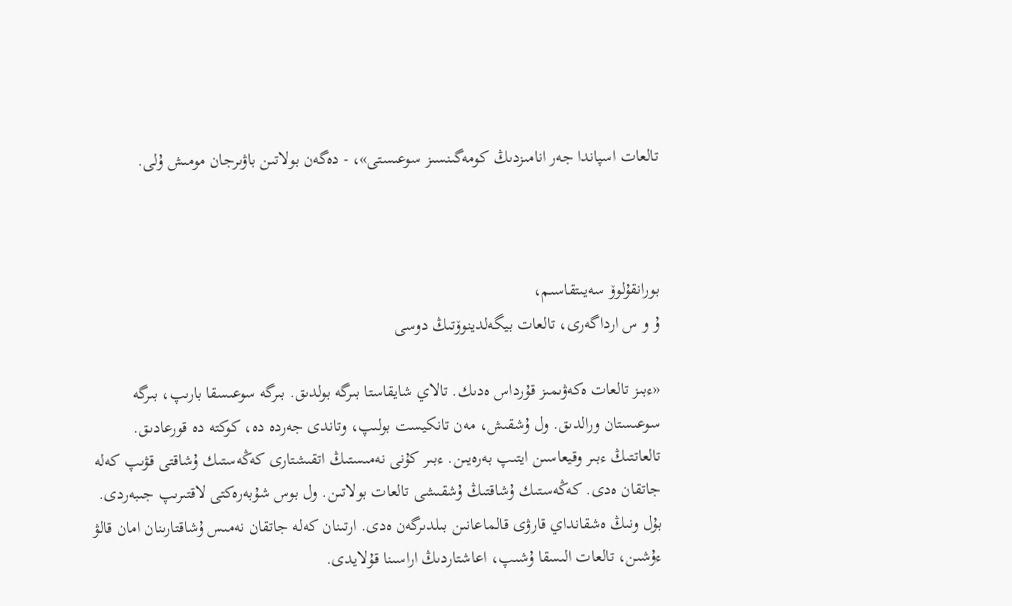تالعات اسپاندا جەر انامىزدىڭ كومەگىنسىز سوعىستى»، - دەگەن بولاتىن باۋىرجان مومىش ۇلى.



بورانقۇلوۆ سەيىتقاسىم،
ۇ و س ارداگەرى، تالعات بيگەلدينوۆتىڭ دوسى

«ءبىز تالعات ەكەۋىمىز قۇرداس ەدىك. تالاي شايقاستا بىرگە بولدىق. بىرگە سوعىسقا بارىپ، بىرگە سوعىستان ورالدىق. ول ۇشقىش، مەن تانكيست بولىپ، وتاندى جەردە دە، كوكتە دە قورعادىق. تالعاتتىڭ ءبىر وقيعاسىن ايتىپ بەرەيىن. ءبىر كۇنى نەمىستىڭ اتقىشتارى كەڭەستىك ۇشاقتى قۋىپ كەلە جاتقان ەدى. كەڭەستىك ۇشاقتىڭ ۇشقىشى تالعات بولاتىن. ول بوس شۇبەرەكتى لاقتىرىپ جىبەردى. بۇل ونىڭ ەشقانداي قارۋى قالماعانىن بىلدىرگەن ەدى. ارتىنان كەلە جاتقان نەمىس ۇشاقتارىنان امان قالۋ ءۇشىن، تالعات الىسقا ۇشىپ، اعاشتاردىڭ اراسىنا قۇلايدى.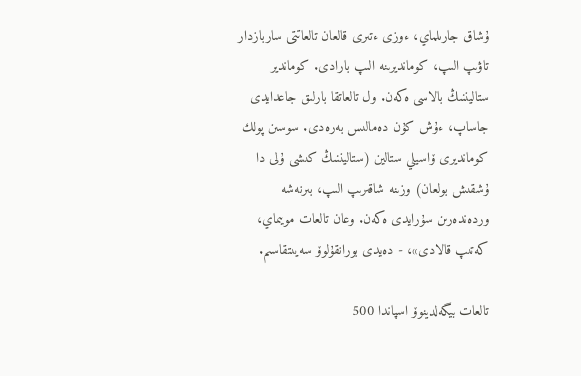ۇشاق جارىلماي، ءوزى ءتىرى قالعان تالعاتتى ساربازدار تاۋىپ الىپ، كومانديرىنە الىپ بارادى. كوماندير ستاليننىڭ بالاسى ەكەن. ول تالعاتقا بارلىق جاعدايدى جاساپ، ءۇش كۇن دەمالىس بەرەدى. سوسىن پولك كومانديرى ۆاسيلي ستالين (ستاليننىڭ كىشى ۇلى دا ۇشقىش بولعان) وزىنە شاقىرىپ الىپ، بىرنەشە وردەندەرىن سۇرايدى ەكەن. وعان تالعات مويىماي، كەتىپ قالادى»، - دەيدى بورانقۇلوۆ سەيىتقاسىم.

تالعات بيگەلدينوۆ اسپاندا 500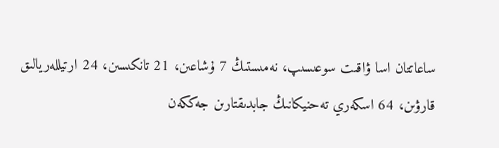ساعاتتان اسا ۋاقىت سوعىسىپ، نەمىستىڭ 7 ۇشاعىن، 21 تانكىسىن، 24 ارتيللەريالىق قارۋىن، 64 اسكەري تەحنيكانىڭ جابدىقتارىن جەككەن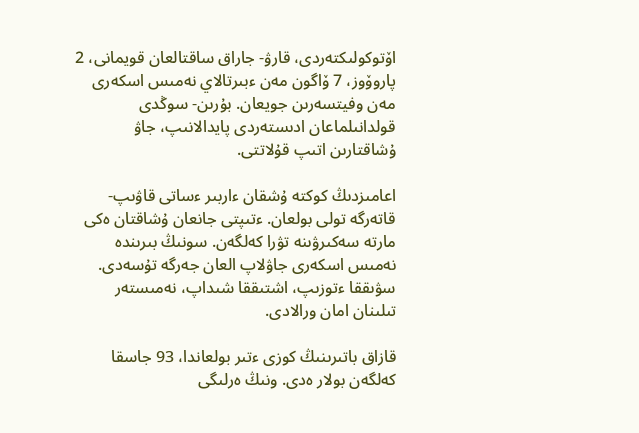اۆتوكولىكتەردى، قارۋ- جاراق ساقتالعان قويمانى، 2 پاروۆوز، 7 ۆاگون مەن ءبىرتالاي نەمىس اسكەرى مەن وفيتسەرىن جويعان. بۇرىن- سوڭدى قولدانىلماعان ادىستەردى پايدالانىپ، جاۋ ۇشاقتارىن اتىپ قۇلاتتى.

اعامىزدىڭ كوكتە ۇشقان ءاربىر ءساتى قاۋىپ-قاتەرگە تولى بولعان. ءتىپتى جانعان ۇشاقتان ەكى مارتە سەكىرۋىنە تۋرا كەلگەن. سونىڭ بىرىندە نەمىس اسكەرى جاۋلاپ العان جەرگە تۇسەدى. سۋىققا ءتوزىپ، اشتىققا شىداپ، نەمىستەر تىلىنان امان ورالادى.

قازاق باتىرىنىڭ كوزى ءتىر بولعاندا، 93 جاسقا كەلگەن بولار ەدى. ونىڭ ەرلىگى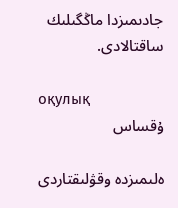جادىمىزدا ماڭگىلىك ساقتالادى.

оқулық
ۇقساس

ەلىمىزدە وقۋلىقتاردى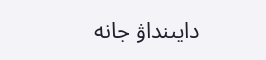دايىنداۋ جانە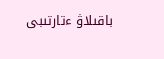باقىلاۋ ءتارتىبى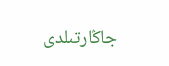جاڭارتىلدى